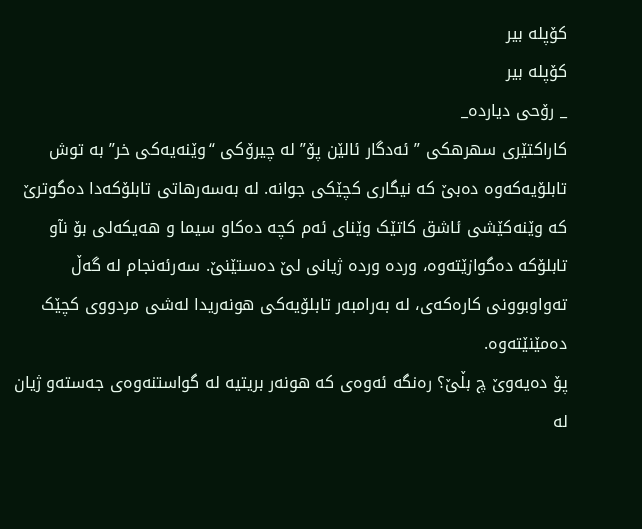کۆپلە بیر
کۆپلە بیر
_ رۆحی دیاردە_
کاراکتێری سهرهکی ” ئەدگار ئالێن پۆ” لە چیرۆکی “وێنەیەکی خر” بە توش تابلۆیەکەوە دەبێ کە نیگاری کچێکی جوانە. لە بەسەرهاتی تابلۆکەدا دەگوترێ کە وێنەکێشی ئاشق کاتێک وێنای ئەم کچە دەکاو سیما و هەیکەلی بۆ نآو تابلۆکە دەگوازێتەوە، وردە وردە ژیانی لێ دەستێنێ. سەرئەنجام لە گەڵ تەواوبوونی کارەکەی، لە بەرامبەر تابلۆیەکی هونەریدا لەشی مردووی کچێک دەمێنێتەوە.
پۆ دەیەوێ چ بڵێ؟ رەنگە ئەوەی کە هونەر بریتیە لە گواستنەوەی جەستەو ژیان لە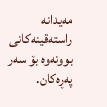مەیدانە راستەقینەکانی بوونەوە بۆ سەر پەڕەکان.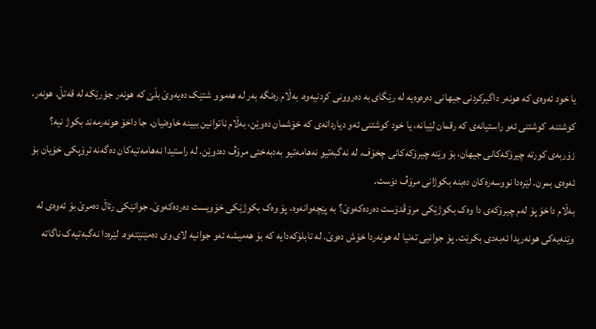یا خود ئەوەی کە هونەر داگیرکردنی جیهانی دەرەوەیە لە رێگای بە دەروونی کردنیەوە. بەڵام رەنگە بەر لە هەموو شتێک دەیەوێ بڵێ کە هونەر جۆرێکە لە قەتڵ. هونەر، کوشتنە. کوشتنی ئەو راستیانەی کە رقمان لێیانە، یا خود کوشتنی ئەو دیاردانەی کە خۆشمان دەوێن، بەڵام ناتوانین ببینە خاوەنیان. جا داخۆ هونەرمەند بکوژ نیە؟
زۆربەی کورتە چیرۆکەکانی جیهان، بۆ وێنە چیرۆکەکانی چخۆف، لە نەگبەتیو نەهامەتیو بەدبەختی مرۆڤ دەدوێن. لە راستیدا نەهامەتیەکان دەگەنە ترۆپکی خۆیان بۆ ئەوەی بمرن. لێرەدا نووسەرەکان دەبنە بکوژانی مرۆڤ دۆست.
بەڵام داخۆ پۆ لەم چیرۆکەی دا وەک بکوژێکی مرۆڤدۆست دەردەکەوێ؟ بە پێچەوانەوە، پۆ وەک بکوژێکی خۆویست دەردەکەوێ. جوانێکی رئاڵ دەمرێ بۆ ئەوەی لە وێنەیەکی هونەریدا ئەبەدی بکرێت. پۆ جوانیی تەنیا لە هونەردا خۆش دەوێ. لە تابلۆکەدایە کە بۆ هەمیشە ئەو جوانیە لای وی دەمێنێتەوە. لێرەدا نەگبەتیەک ناگاتە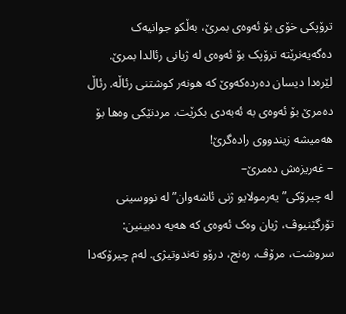ترۆپکی خۆی بۆ ئەوەی بمرێ، بەڵکو جوانیەک دەگەیەنرێتە ترۆپک بۆ ئەوەی لە ژیانی رئالدا بمرێ.
لێرەدا دیسان دەردەکەوێ کە هونەر کوشتنی رئاڵە. رئاڵ دەمرێ بۆ ئەوەی بە ئەبەدی بکرێت. مردنێکی وەها بۆ هەمیشە زیندووی رادەگرێ!
– غەریزەش دەمرێ–
لە چیرۆکی” یەرمولایو ژنی ئاشەوان” لە نووسینی تۆرگێنیوڤ، ژیان وەک ئەوەی کە هەیە دەبینین: سروشت، مرۆڤ، رەنج، درۆو تەندوتیژی. لەم چیرۆکەدا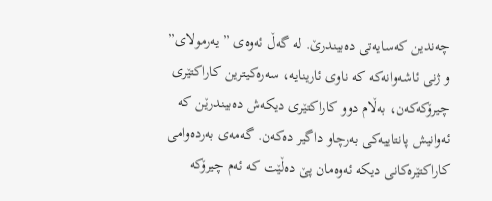چەندین کەسایەتی دەبیندرێ. لە گەڵ ئەوەی ” یەرمولای” و ژنی ئاشەوانەکە کە ناوی ئارینایە، سەرەکیترین کاراکتێری چیرۆکەکەن، بەڵام دوو کاراکتێری دیکەش دەبیندرێن کە ئەوانیش پانتاییەکی بەرچاو داگیر دەکەن. گەمەی بەردەوامی کاراکتێرەکانی دیکە ئەوەمان پێ دەڵێت کە ئەم چیرۆکە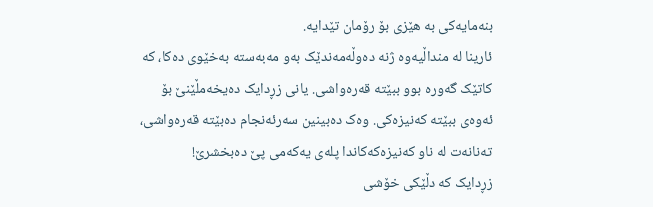بنەمایەکی بە هێزی بۆ رۆمان تێدایە.
ئارینا لە منداڵیەوە ژنە دەوڵەمەندێک بەو مەبەستە بەخێوی دەکا، کە کاتێک گەورە بوو ببێتە قەرەواشی. یانی زڕدایک دەیخەمڵێنێ بۆ ئەوەی ببێتە کەنیزەکی. وەک دەبینین سەرئەنجام دەبێتە قەرەواشی، تەنانەت لە ناو کەنیزەکەکاندا پلەی یەکەمی پێ دەبخشرێ!
زڕدایک کە دڵێکی خۆشی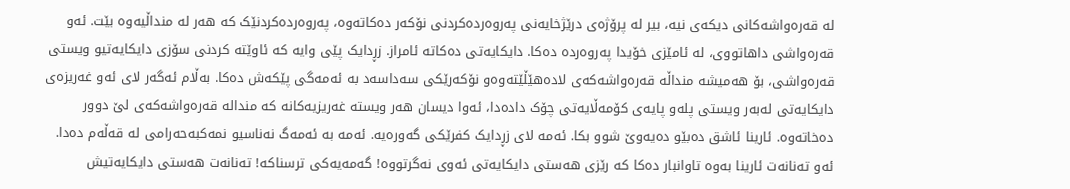لە قەرەواشەکانی دیکەی نیە، بیر لە پرۆژەی درێژخایەنی پەروەردەکردنی نۆکەر دەکاتەوە، پەروەردەکردنێک کە هەر لە منداڵیەوە بێت. ئەو قەرەواشی داهاتووی، لە ئامێزی خۆیدا پەروەردە دەکا. دایکایەتی دەکاتە ئامراز. زڕدایک پێی وایە کە ئاوێتە کردنی سۆزی دایکایەتیو ویستی قەرەواشی، بۆ هەمیشە منداڵە قەرەواشەکەی لادەهێڵێتەوەو نۆکەرێکی سەداسەد بە ئەمەگی پێکەش دەکا. بەڵام ئەگەر لای ئەو غەریزەی دایکایەتی لەبەر ویستی پلەو پایەی کۆمەڵایەتی چۆک دادەدا، ئەوا دیسان هەر ویستە غەریزیەکانە کە مندالە قەرەواشەکەی لێ دوور دەخاتەوە. ئارینا ئاشق دەبێو دەیەوێ شوو بکا. ئەمە لای زڕدایک کفرێکی گەورەیە. ئەمە بە ئەمەگ نەناسیو نمەکبەحەرامی لە قەڵەم دەدا. ئەو تەنانەت ئارینا بەوە تاوانبار دەکا کە رێزی هەستی دایکایەتی ئەوی نەگرتووە! گەمەیەکی ترسناکە! تەنانەت هەستی دایکایەتیش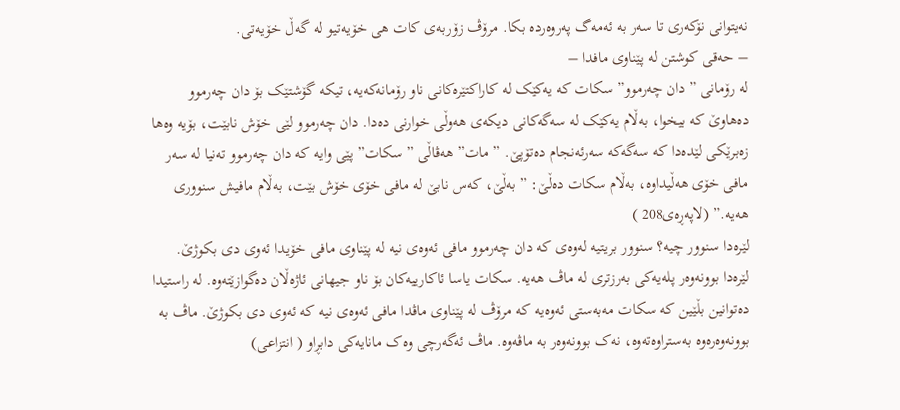نەیتوانی نۆکەری تا سەر بە ئەمەگ پەروەردە بکا. مرۆڤ زۆربەی کات هی خۆیەتیو لە گەڵ خۆیەتی.
– حەقی کوشتن لە پێناوی مافدا –
لە رۆمانی ” دان چەرموو” سکات کە یەکێک لە کاراکتێرەکانی ناو رۆمانەکەیە، تیکە گۆشتێک بۆ دان چەرموو دەهاوێ کە بیخوا، بەڵام یەکێک لە سەگەکانی دیکەی هەوڵی خوارنی دەدا. دان چەرموو لێی خۆش نابێت، بۆیە وەها زەبرێکی لێدەدا کە سەگەکە سەرئەنجام دەتۆپێ. ” مات” هەڤاڵی ” سکات” پێی وایە کە دان چەرموو تەنیا لە سەر مافی خۆی هەڵیداوە، بەڵام سکات دەڵێ: ” بەڵێ، کەس نابێ لە مافی خۆی خۆش بێت، بەڵام مافیش سنووری هەیە.” (لاپەڕەی208 )
لێرەدا سنوور چیە؟ سنوور بریتیە لەوەی کە دان چەرموو مافی ئەوەی نیە لە پێناوی مافی خۆیدا ئەوی دی بکوژێ. لێرەدا بوونەوەر پلەیەکی بەرزتری لە ماڤ هەیە. سکات یاسا ئاکارییەکان بۆ ناو جیهانی ئاژەڵان دەگوازێتەوە. لە راستیدا دەتوانین بڵێین کە سکات مەبەستی ئەوەیە کە مرۆڤ لە پێناوی ماڤدا مافی ئەوەی نیە کە ئەوی دی بکوژێ. ماڤ بە بوونەوەرەوە بەستراوەتەوە، نەک بوونەوەر بە ماڤەوە. ماڤ ئەگەرچی وەک مانایەکی دابڕاو ( انتزاعی)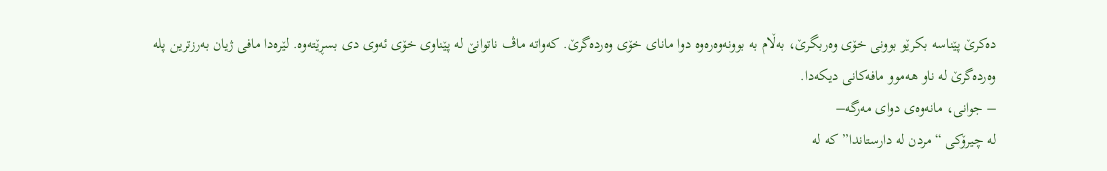دەکرێ پێناسە بکرێو بوونی خۆی وەربگرێ، بەڵام بە بوونەوەرەوە دوا مانای خۆی وەردەگرێ. کەواتە ماڤ ناتوانێ لە پێناوی خۆی ئەوی دی بسڕێتەوە. لێرەدا مافی ژیان بەرزترین پلە وەردەگرێ لە ناو هەموو مافەکانی دیکەدا.
– جوانی، مانەوەی دوای مەرگە–
لە چیرۆکی “مردن لە دارستاندا” کە لە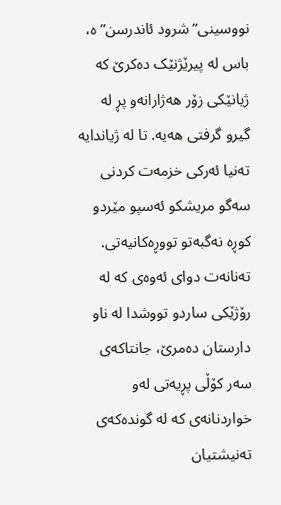نووسینی” شرود ئاندرسن” ە، باس لە پیرێژنێک دەکرێ کە ژیانێکی زۆر هەژارانەو پڕ لە گیرو گرفتی هەیە. تا لە ژیاندایە تەنیا ئەرکی خزمەت کردنی سەگو مریشکو ئەسپو مێردو کوڕە نەگبەتو تووڕەکانیەتی. تەنانەت دوای ئەوەی کە لە رۆژێکی ساردو تووشدا لە ناو دارستان دەمرێ، جانتاکەی سەر کۆڵی پڕیەتی لەو خواردنانەی کە لە گوندەکەی تەنیشتیان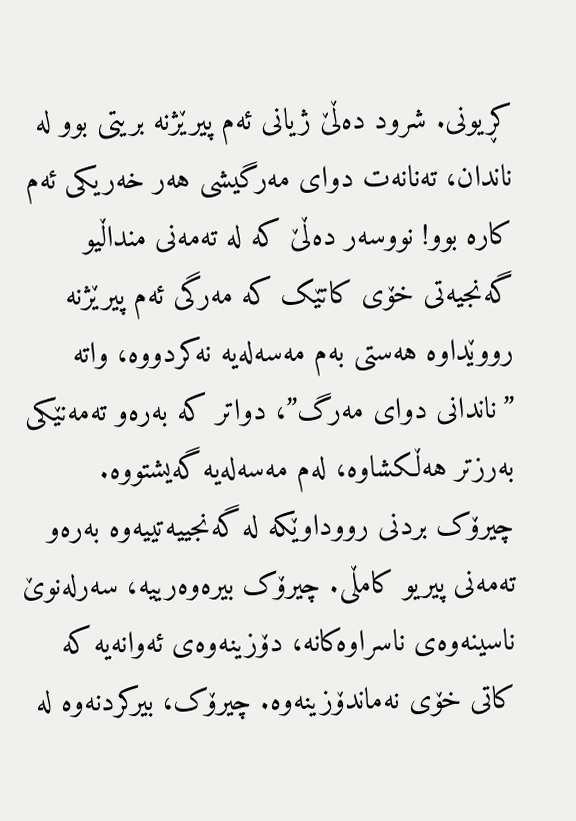کڕیونی. شرود دەڵێ ژیانی ئەم پیرێژنە بریتی بوو لە ناندان، تەنانەت دوای مەرگیشی هەر خەریکی ئەم کارە بوو! نووسەر دەڵێ کە لە تەمەنی منداڵیو گەنجیەتی خۆی کاتێک کە مەرگی ئەم پیرێژنە رووێداوە هەستی بەم مەسەلەیە نەکردووە، واتە ”ناندانی دوای مەرگ”، دواتر کە بەرەو تەمەنێکی بەرزتر هەڵکشاوە، لەم مەسەلەیە گەیشتووە.
چیرۆک بردنی رووداوێکە لە گەنجییەتییەوە بەرەو تەمەنی پیریو کامڵی. چیرۆک بیرەوەرییە، سەرلەنوێ ناسینەوەی ناسراوەکانە، دۆزینەوەی ئەوانەیە کە کاتی خۆی نەماندۆزینەوە. چیرۆک، بیرکردنەوە لە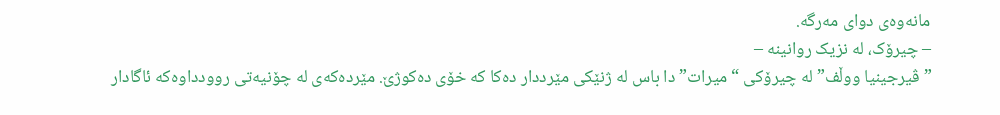مانەوەی دوای مەرگە.
– چیرۆک، لە نزیک روانینە –
” ڤیرجینیا ووڵف” لە چیرۆکی “میرات”دا باس لە ژنێکی مێرددار دەکا کە خۆی دەکوژێ. مێردەکەی لە چۆنیەتی روودداوەکە ئاگادار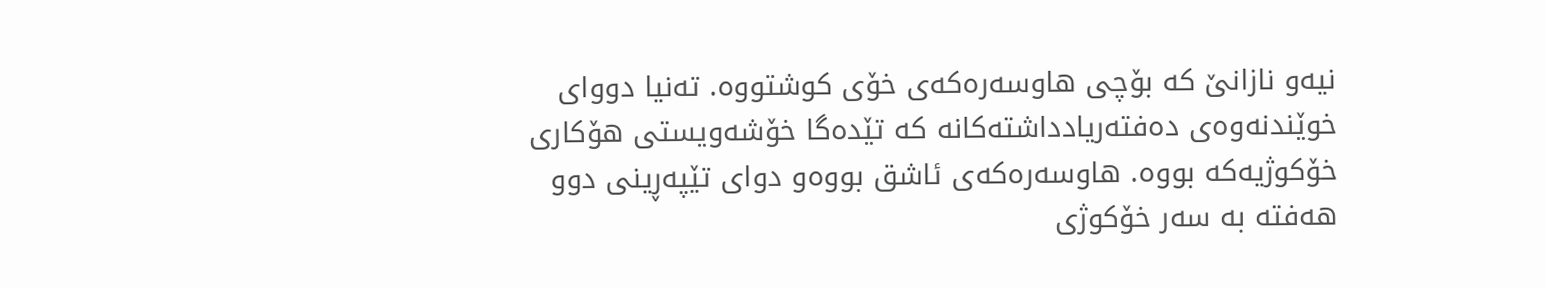نیەو نازانێ کە بۆچی هاوسەرەکەی خۆی کوشتووە. تەنیا دووای خوێندنەوەی دەفتەریادداشتەکانە کە تێدەگا خۆشەویستی هۆکاری خۆکوژیەکە بووە. هاوسەرەکەی ئاشق بووەو دوای تێپەڕینی دوو هەفتە بە سەر خۆکوژی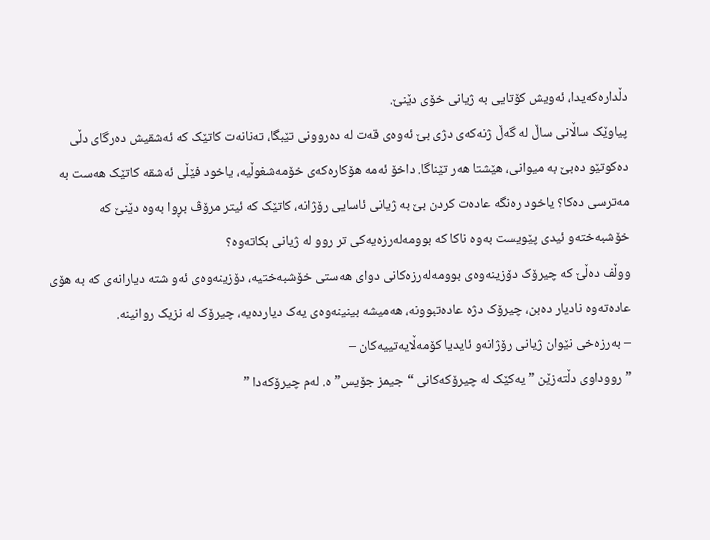دڵدارەکەیدا، ئەویش کۆتایی بە ژیانی خۆی دێنێ.
پیاوێک ساڵانی ساڵ لە گەڵ ژنەکەی دژی بێ ئەوەی قەت لە دەروونی تێبگا، تەنانەت کاتێک کە ئەشقیش دەرگای دڵی دەکوتێو دەبێ بە میوانی، هێشتا هەر تێناگا. داخۆ ئەمە هۆکارەکەی خۆمەشغوڵیە، یاخود فێڵی ئەشقە کاتێک هەست بە مەترسی دەکا؟ یاخود رەنگە عادەت کردن بێ بە ژیانی ئاسایی رۆژانە، کاتێک کە ئیتر مرۆڤ بڕوا بەوە دێنێ کە خۆشبەختەو ئیدی پێویست بەوە ناکا کە بوومەلەرزەیەکی تر روو لە ژیانی بکاتەوە؟
ووڵف دەڵێ کە چیرۆک دۆزینەوەی بوومەلەرزەکانی دوای هەستی خۆشبەختیە، دۆزینەوەی ئەو شتە دیارانەی کە بە هۆی عادەتەوە نادیار دەبن، چیرۆک دژە عادەتبوونە، هەمیشە بینینەوەی یەک دیاردەیە، چیرۆک لە نزیک روانینە.
– بەرزەخی نێوان ژیانی رۆژانەو ئایدیا کۆمەڵایەتییەکان –
” رووداوی دڵتەزێن ” یەکێک لە چیرۆکەکانی “جیمز جۆیس” ە. لەم چیرۆکەدا ”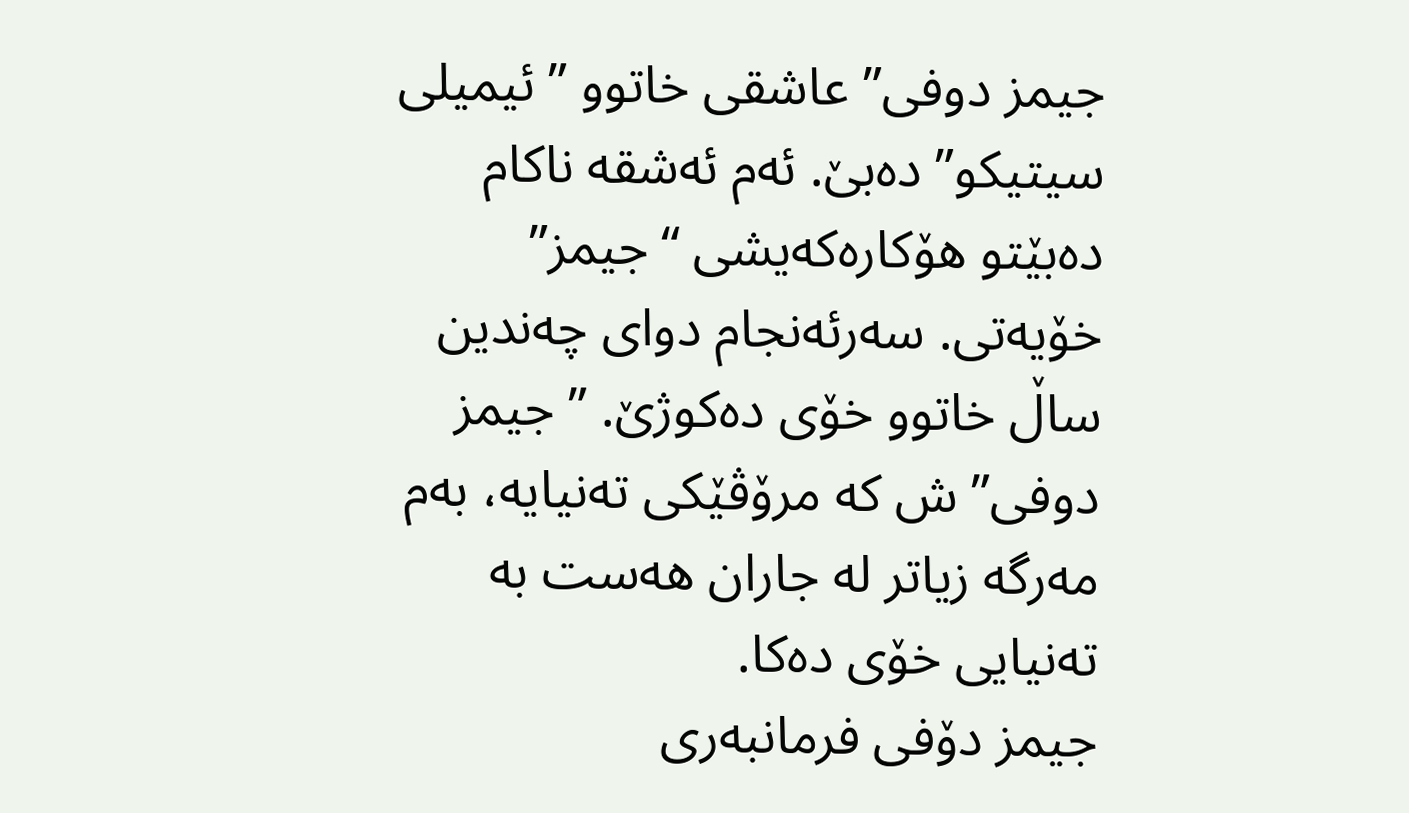جیمز دوفی” عاشقی خاتوو ” ئیمیلی سیتیکو” دەبێ. ئەم ئەشقە ناکام دەبێتو هۆکارەکەیشی “جیمز” خۆیەتی. سەرئەنجام دوای چەندین ساڵ خاتوو خۆی دەکوژێ. ” جیمز دوفی” ش کە مرۆڤێکی تەنیایە، بەم مەرگە زیاتر لە جاران هەست بە تەنیایی خۆی دەکا.
جیمز دۆفی فرمانبەری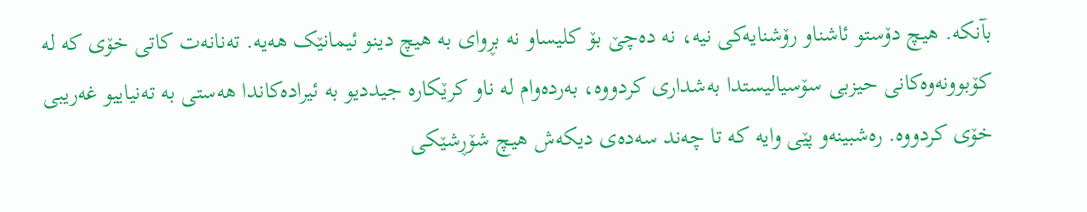بآنکە. هیچ دۆستو ئاشناو رۆشنایەکی نیە، نە دەچێ بۆ کلیساو نە بڕوای بە هیچ دینو ئیمانێک هەیە. تەنانەت کاتی خۆی کە لە کۆبوونەوەکانی حیزبی سۆسیالیستدا بەشداری کردووە، بەردەوام لە ناو کرێکارە جیددیو بە ئیرادەکاندا هەستی بە تەنیاییو غەریبی خۆی کردووە. رەشبینەو پێی وایە کە تا چەند سەدەی دیکەش هیچ شۆڕشێکی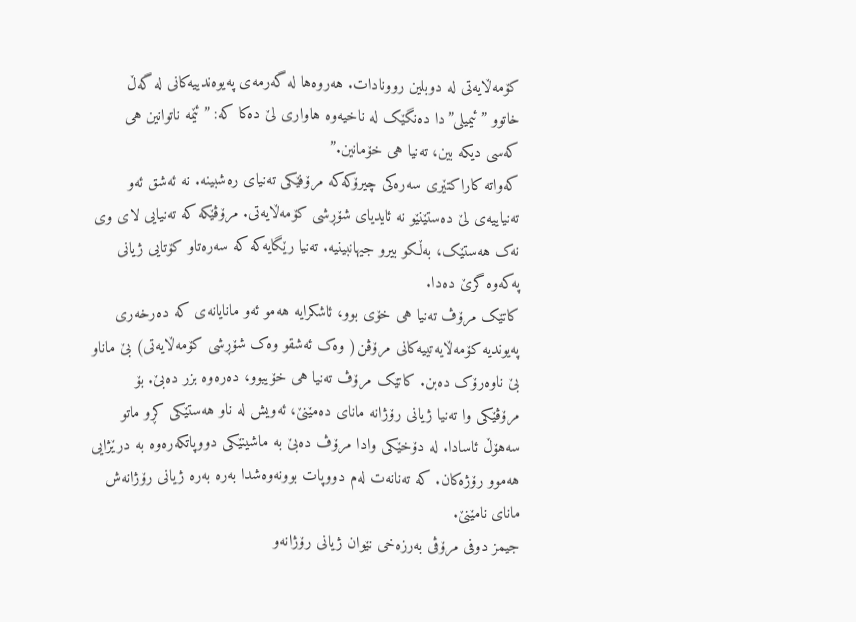کۆمەڵایەتی لە دوبلین روونادات. هەروەها لە گەرمەی پەیوەندییەکانی لە گەڵ خاتوو ” ئیمیلی”دا دەنگێک لە ناخیەوە هاواری لێ دەکا کە: ” ئێمە ناتوانین هی کەسی دیکە بین، تەنیا هی خۆمانین.”
کەواتە کاراکتێری سەرەکی چیرۆکەکە مرۆفێکی تەنیای رەشبینە. نە ئەشق ئەو تەنیاییەی لێ دەستێنێو نە ئایدیای شۆڕشی کۆمەڵایەتی. مرۆڤێکە کە تەنیایی لای وی نەک هەستێک، بەڵکو بیرو جیهانبینیە. تەنیا رێگایەکە کە سەرەتاو کۆتایی ژیانی پەکەوە گرێ دەدا.
کاتێک مرۆڤ تەنیا هی خۆی بوو، ئاشکرایە هەمو ئەو مانایانەی کە دەرخەری پەیوندیە کۆمەڵایەتییەکانی مرۆڤن( وەک ئەشقو وەک شۆڕشی کۆمەڵایەتی) بێ ماناو بێ ناوەرۆک دەبن. کاتێک مرۆڤ تەنیا هی خۆیبوو، دەرەوە بزر دەبێ. بۆ مرۆڤێکی وا تەنیا ژیانی رۆژانە مانای دەمێنێ، ئەویش لە ناو هەستێکی کڕو ماتو سەهۆڵ ئاسادا. لە دۆخێکی وادا مرۆڤ دەبێ بە ماشینێکی دووپاتکەرەوە بە درێژایی هەموو رۆژەکان. کە تەنانەت لەم دووپات بوونەوەشدا بەرە بەرە ژیانی رۆژانەش مانای نامێنێ.
جیمز دوفی مرۆڤی بەرزەخی نێوان ژیانی رۆژانەو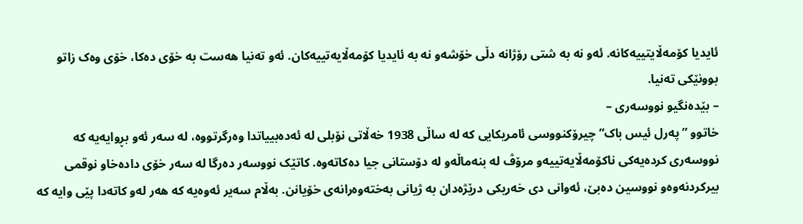ئایدیا کۆمەڵایتییەکانە. ئەو نە بە شتی رۆژانە دڵی خۆشەو نە بە ئایدیا کۆمەڵایەتییەکان. ئەو تەنیا هەست بە خۆی دەکا، خۆی وەک زاتو بوونێکی تەنیا.
– بێدەنگیو نووسەری –
خاتوو ” پەرل ئیس باک” چیرۆکنووسی ئامریکایی کە لە ساڵی 1938 خەڵاتی نۆبلی لە ئەدەبییاتدا وەرگرتووە، لە سەر ئەو بڕوایەیە کە نووسەری کردەیەکی ناکۆمەڵایەتییەو مرۆڤ لە بنەماڵەو لە دۆستانی جیا دەکاتەوە. کاتێک نووسەر دەرگا لە سەر خۆی دادەخاو نوقمی بیرکردنەوەو نووسین دەبێ، ئەوانی دی خەریکی درێژەدان بە ژیانی بەختەوەرانەی خۆیانن. بەڵام سەیر ئەوەیە کە هەر لەو کاتەدا پێی وایە کە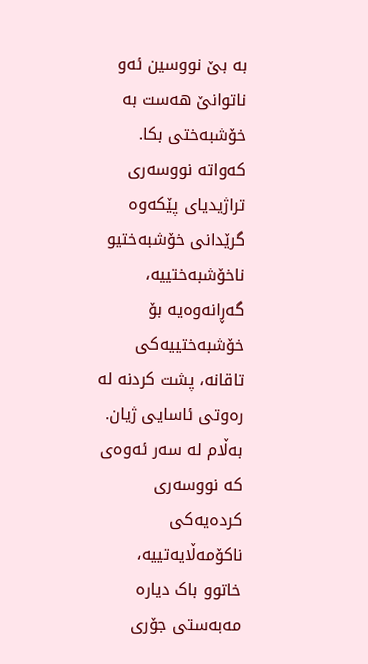بە بێ نووسین ئەو ناتوانێ هەست بە خۆشبەختی بکا. کەواتە نووسەری تراژیدیای پێکەوە گرێدانی خۆشبەختیو ناخۆشبەختییە، گەڕانەوەیە بۆ خۆشبەختییەکی تاقانە، پشت کردنە لە رەوتی ئاسایی ژیان.
بەڵام لە سەر ئەوەی کە نووسەری کردەیەکی ناکۆمەڵایەتییە، خاتوو باک دیارە مەبەستی جۆری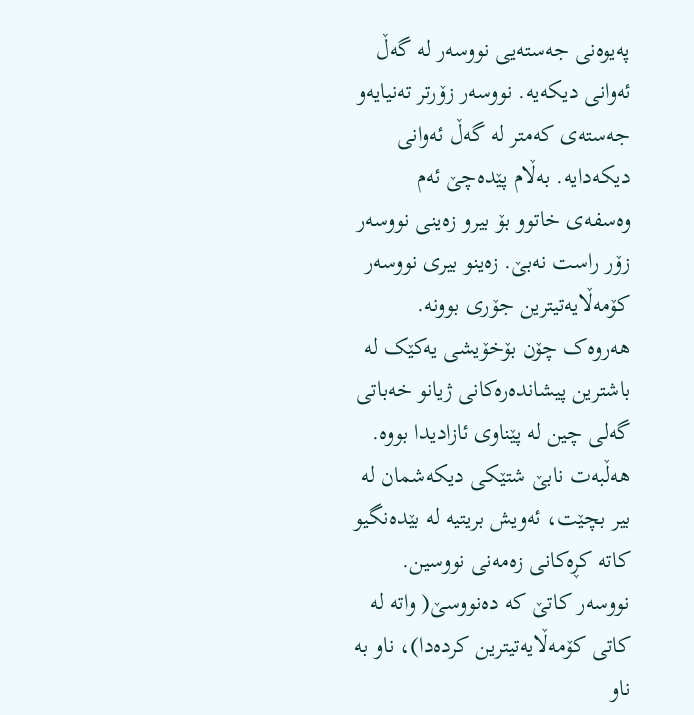پەیوەنی جەستەیی نووسەر لە گەڵ ئەوانی دیکەیە. نووسەر زۆرتر تەنیایەو جەستەی کەمتر لە گەڵ ئەوانی دیکەدایە. بەڵام پێدەچێ ئەم وەسفەی خاتوو بۆ بیرو زەینی نووسەر زۆر راست نەبێ. زەینو بیری نووسەر کۆمەڵایەتیترین جۆری بوونە. هەروەک چۆن بۆخۆیشی یەکێک لە باشترین پیشاندەرەکانی ژیانو خەباتی گەلی چین لە پێناوی ئازادیدا بووە.
هەڵبەت نابێ شتێکی دیکەشمان لە بیر بچێت، ئەویش بریتیە لە بێدەنگیو کاتە کڕەکانی زەمەنی نووسین. نووسەر کاتێ کە دەنووسێ( واتە لە کاتی کۆمەڵایەتیترین کردەدا)، ناو بە ناو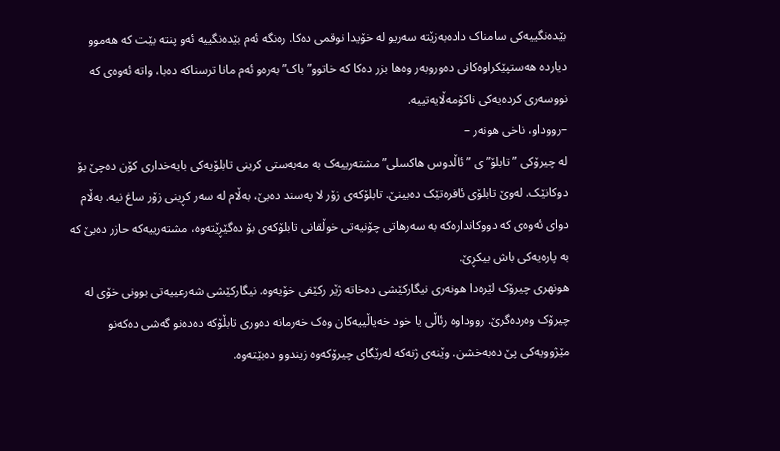بێدەنگییەکی سامناک دادەبەزێتە سەریو لە خۆیدا نوقمی دەکا. رەنگە ئەم بێدەنگییە ئەو پنتە بێت کە هەموو دیاردە هەستپێکراوەکانی دەوروبەر وەها بزر دەکا کە خاتوو” باک” بەرەو ئەم مانا ترسناکە دەبا، واتە ئەوەی کە نووسەری کردەیەکی ناکۆمەڵایەتییە.
–رووداو، ناخی هونەر –
لە چیرۆکی ” تابلۆ” ی ” ئاڵدوس هاکسلی” مشتەرییەک بە مەبەستی کرینی تابلۆیەکی بایەخداری کۆن دەچێ بۆ دوکانێک. لەوێ تابلۆی ئافرەتێک دەبینێ. تابلۆکەی زۆر لا پەسند دەبێ، بەڵام لە سەر کڕینی زۆر ساغ نیە. بەڵام دوای ئەوەی کە دووکاندارەکە بە سەرهاتی چۆنیەتی خوڵقانی تابلۆکەی بۆ دەگێڕێتەوە، مشتەرییەکە حازر دەبێ کە بە پارەیەکی باش بیکڕێ.
هونهری چیرۆک لێرەدا هونەری نیگارکێشی دەخاتە ژێر رکێفی خۆیەوە. نیگارکێشی شەرعییەتی بوونی خۆی لە چیرۆک وەردەگرێ. رووداوە رئاڵی یا خود خەیاڵییەکان وەک خەرمانە دەوری تابڵۆکە دەدەنو گەشی دەکەنو مێژوویەکی پێ دەبەخشن. وێنەی ژنەکە لەرێگای چیرۆکەوە زیندوو دەبێتەوە.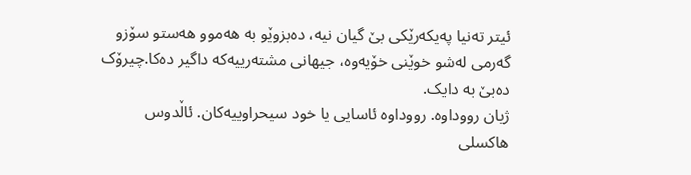ئیتر تەنیا پەیکەرێکی بێ گیان نیە، دەبزوێو بە هەموو هەستو سۆزو گەرمی لەشو خوێنی خۆیەوە، جیهانی مشتەرییەکە داگیر دەکا.چیرۆک دەبێ بە دایک.
ژیان رووداوە. رووداوە ئاسایی یا خود سیحراوییەکان. ئاڵدوس هاکسلی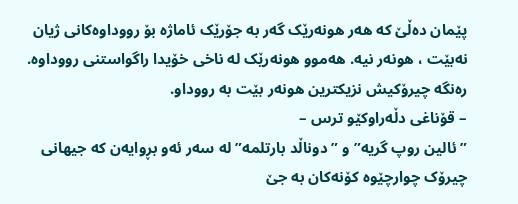پێمان دەڵێ کە هەر هونەرێک گەر بە جۆرێک ئاماژە بۆ رووداوەکانی ژیان نەبێت ، هونەر نیە. هەموو هونەرێک لە ناخی خۆیدا راگواستنی رووداوە. رەنگە چیرۆکیش نزیکترین هونەر بێت بە رووداو.
– قۆناغی دڵەراوکێو ترس –
” ئالین روپ گریە” و ” دوناڵد بارتلمە” لە سەر ئەو بڕوایەن کە جیهانی چیرۆک چوارچێوە کۆنەکان بە جێ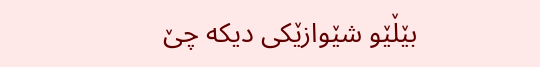بێڵێو شێوازێکی دیکە چێ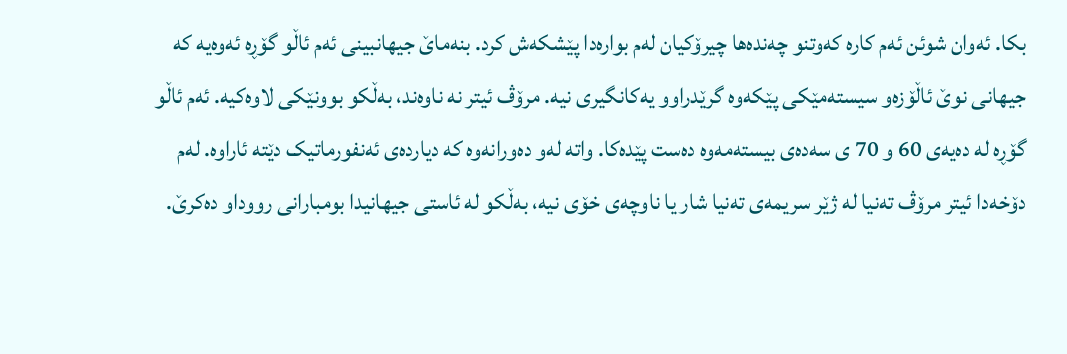بکا. ئەوان شوئن ئەم کارە کەوتنو چەندەها چیرۆکیان لەم بوارەدا پێشکەش کرد. بنەماێ جیهانبینی ئەم ئاڵو گۆڕە ئەوەیە کە جیهانی نوێ ئاڵۆزەو سیستەمێکی پێکەوە گرێدراوو یەکانگیری نیە. مرۆڤ ئیتر نە ناوەند، بەڵکو بوونێکی لاوەکیە. ئەم ئاڵو گۆڕە لە دەیەی 60 و 70 ی سەدەی بیستەمەوە دەست پێدەکا. واتە لەو دەورانەوە کە دیاردەی ئەنفورماتیک دێتە ئاراوە. لەم دۆخەدا ئیتر مرۆڤ تەنیا لە ژێر سریمەی تەنیا شار یا ناوچەی خۆی نیە، بەڵکو لە ئاستی جیهانیدا بومبارانی رووداو دەکرێ.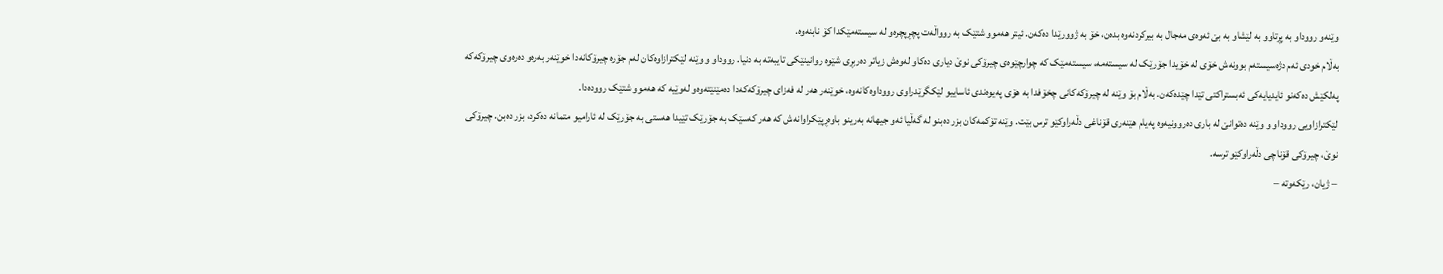وێنەو رووداو بە پڕتاوو بە لێشاو بە بێ ئەوەی مەجال بە بیرکردنەوە بدەن، خۆ بە ژوورێدا دەکەن. ئیتر هەموو شتێک بە روواڵەت پچڕپچرەو لە سیستەمێکدا کۆ نابنەوە.
بەڵام خودی ئەم دژەسیستەم بوونەش خۆی لە خۆیدا جۆرێک لە سیستەمە، سیستەمێک کە چوارچێوەی چیرۆکی نوێ دیاری دەکاو لەوەش زیاتر دەربڕی شێوە روانینێکی تایبەتە بە دنیا. رووداو و وێنە لێکترازاوەکان لەم جۆرە چیرۆکانەدا خوێنەر بەرەو دەرەوی چیرۆکەکە پەلکێش دەکەنو ئایدیایەکی ئەبستراکتی تێدا چێدەکەن. بەڵام بۆ وێنە لە چیرۆکەکانی چخۆفدا بە هۆی پەیوەندی ئاساییو لێکگرێدراوی رووداوەکانەوە، خوێنەر هەر لە فەزای چیرۆکەکەدا دەمێنێتەوەو لەوێیە کە هەموو شتێک روودەدا.
لێکترازاویی رووداو و وێنە دەتوانێ لە باری دەروونیەوە پەیام هێنەری قۆناغی دڵەراوکێو ترس بێت. وێنە تۆکمەکان بزر دەبنو لە گەڵیا ئەو جیهانە بەرینو باوەڕپێکراوانەش کە هەر کەسێک بە جۆرێک تێیدا هەستی بە جۆرێک لە ئارامیو متمانە دەکرد، بزر دەبن. چیرۆکی نوێ، چیرۆکی قۆناچی دڵەراوکێو ترسە.
– ژیان، رێکەوتە –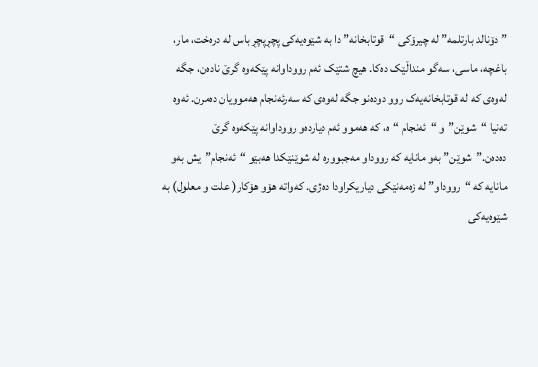” دۆنالد بارتلمە” لە چیرۆکی “قوتابخانە” دا بە شێوەیەکی پچڕپچڕ باس لە درەخت، مار، باغچە، ماسی، سەگو منداڵێک دەکا. هیچ شتێک ئەم رووداوانە پێکەوە گرێ نادەن، جگە لەوەی کە لە قوتابخانەیەک روو دودەنو جگە لەوەی کە سەرئەنجام هەموویان دەمرن. ئەوە تەنیا “شوێن”و “ئەنجام “ە، کە هەموو ئەم دیاردەو رووداوانە پێکەوە گرێ دەدەن.”شوێن” بەو مانایە کە رووداو مەجبوورە لە شوێنێکدا هەبێو “ئەنجام”یش بەو مانایە کە “رووداو” لە زەمەنێکی دیاریکراودا دەژی. کەواتە هۆو هۆکار( علت و معلول) بە شێوەیەکی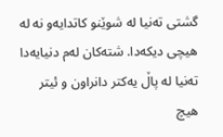گشتی تەنیا لە شوێنو کاتدایەو نە لە هیچی دیکەدا. شتەکان لەم دنیایەدا تەنیا لە پاڵ یەکتر دانراون و ئیتر هیچ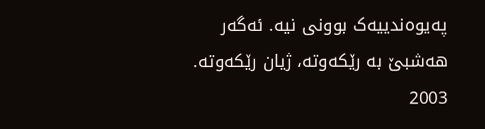پەیوەندییەک بوونی نیە. ئەگەر هەشبێ بە رێکەوتە، ژیان رێکەوتە.
2003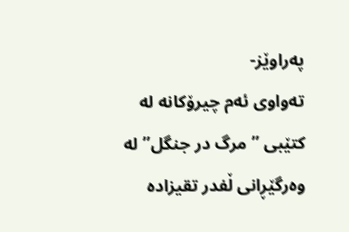پەراوێز-
تەواوی ئەم چیرۆکانە لە کتێبی ” مرگ در جنگل” لە وەرگێڕانی ڵفدر تقیزادە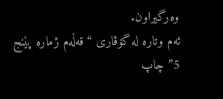وەرگیراون.
ئەم وتارە لە گۆڤاری “قەڵەم ژمارە پێنج 5” چاپ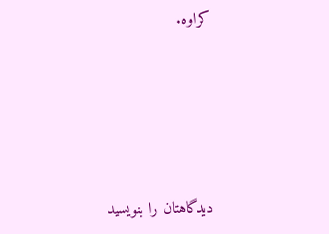کراوە.





دیدگاهتان را بنویسید